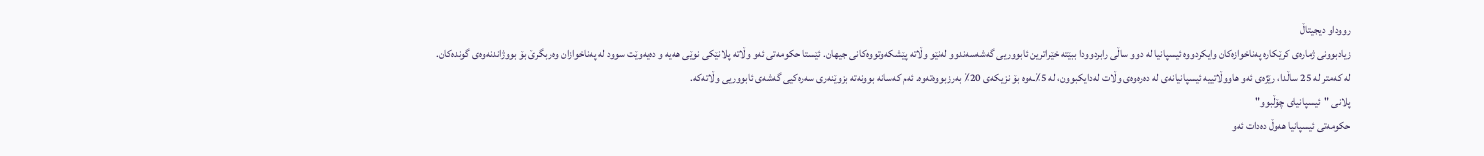رووداو دیجیتاڵ
زیادبوونی ژمارەی کرێکارە پەناخوازەکان وایکردووە ئیسپانیا لە دوو ساڵی رابردوودا ببێتە خێراترین ئابووریی گەشەسەندوو لەنێو وڵاتە پێشکەوتووەکانی جیهان. ئێستا حکومەتی ئەو وڵاتە پلانێکی نوێی هەیە و دەیەوێت سوود لە پەناخوازان وەربگرێ بۆ بووژاندنەوەی گوندەکان.
لە کەمتر لە 25 ساڵدا، رێژەی ئەو هاووڵاتییە ئیسپانیانەی لە دەرەوەی وڵات لەدایکبوون، لە 5٪ـەوە بۆ نزیکەی 20٪ بەرزبووەتەوە. ئەم کەسانە بوونەتە بزوێنەری سەرەکیی گەشەی ئابووریی وڵاتەکە.
پلانی "ئیسپانیای چۆڵبوو"
حکومەتی ئیسپانیا هەوڵ دەدات ئەو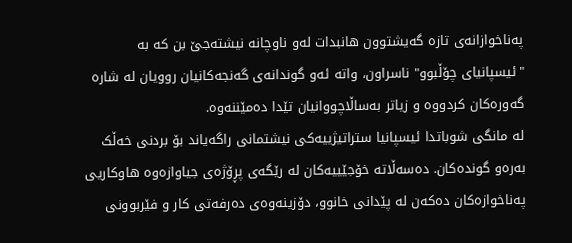پەناخوازانەی تازە گەیشتوون هانبدات لەو ناوچانە نیشتەجێ بن کە بە "ئیسپانیای چۆڵبوو" ناسراون، واتە ئەو گوندانەی گەنجەکانیان روویان لە شارە گەورەکان کردووە و زیاتر بەساڵاچووانیان تێدا دەمێننەوە.
لە مانگی شوباتدا ئیسپانیا ستراتیژییەکی نیشتمانی راگەیاند بۆ بردنی خەڵک بەرەو گوندەکان. دەسەڵاتە خۆجێییەکان لە رێگەی پڕۆژەی جیاوازەوە هاوکاریی پەناخوازەکان دەکەن لە پێدانی خانوو، دۆزینەوەی دەرفەتی کار و فێربوونی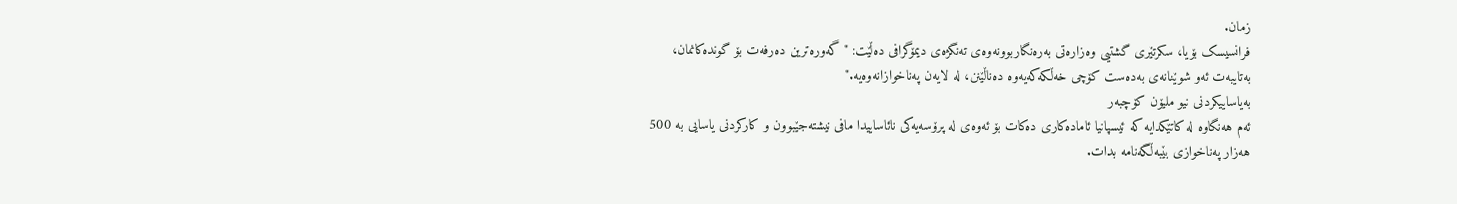زمان.
فرانسیسک بۆیا، سکرتێری گشتیی وەزارەتی بەرەنگاربوونەوەی تەنگژەی دیمۆگرافی دەڵێت: "گەورەترین دەرفەت بۆ گوندەکانمان، بەتایبەت ئەو شوێنانەی بەدەست کۆچی خەڵکەکەیەوە دەناڵێنن، لە لایەن پەناخوازانەوەیە."
بەیاساییکردنی نیو ملیۆن کۆچبەر
ئەم هەنگاوە لە کاتێکدایە کە ئیسپانیا ئامادەکاری دەکات بۆ ئەوەی لە پرۆسەیەکی نائاساییدا مافی نیشتەجێبوون و کارکردنی یاسایی بە 500 هەزار پەناخوازی بێبەڵگەنامە بدات.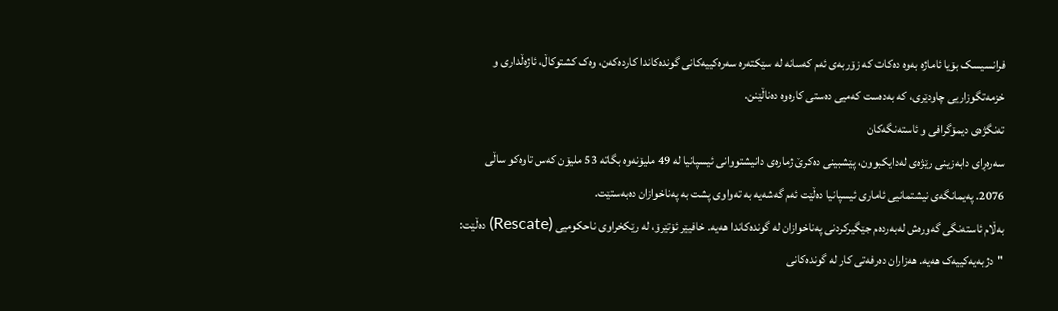فرانسیسک بۆیا ئاماژە بەوە دەکات کە زۆربەی ئەم کەسانە لە سێکتەرە سەرەکییەکانی گوندەکاندا کاردەکەن، وەک کشتوکاڵ، ئاژەڵداری و خزمەتگوزاریی چاودێری، کە بەدەست کەمیی دەستی کارەوە دەناڵێنن.
تەنگژەی دیمۆگرافی و ئاستەنگەکان
سەرەڕای دابەزینی رێژەی لەدایکبوون، پێشبینی دەکرێ ژمارەی دانیشتووانی ئیسپانیا لە 49 ملیۆنەوە بگاتە 53 ملیۆن کەس تاوەکو ساڵی 2076. پەیمانگەی نیشتمانیی ئاماری ئیسپانیا دەڵێت ئەم گەشەیە بە تەواوی پشت بە پەناخوازان دەبەستێت.
بەڵام ئاستەنگی گەورەش لەبەردەم جێگیرکردنی پەناخوازان لە گوندەکاندا هەیە. خافیێر ئۆتێرۆ، لە رێکخراوی ناحکومیی (Rescate) دەڵێت: "دژبەیەکییەک هەیە. هەزاران دەرفەتی کار لە گوندەکانی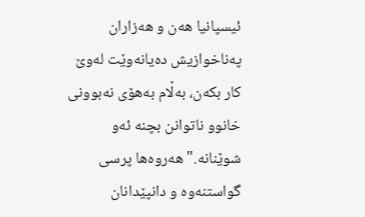ئیسپانیا هەن و هەزاران پەناخوازیش دەیانەوێت لەوێ کار بکەن، بەڵام بەهۆی نەبوونی خانوو ناتوانن بچنە ئەو شوێنانە." هەروەها پرسی گواستنەوە و دانپێدانان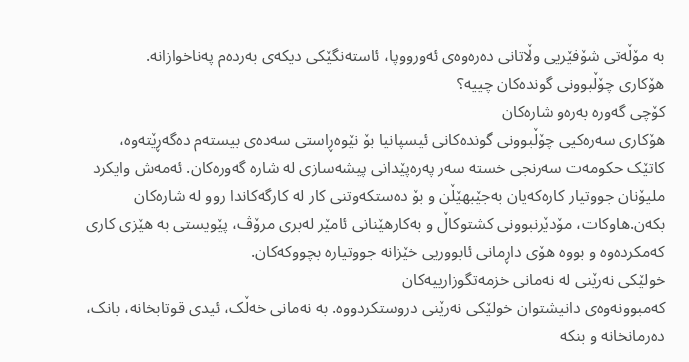بە مۆڵەتی شۆفێریی وڵاتانی دەرەوەی ئەورووپا، ئاستەنگێکی دیکەی بەردەم پەناخوازانە.
هۆکاری چۆڵبوونی گوندەکان چییە؟
کۆچی گەورە بەرەو شارەکان
هۆکاری سەرەکیی چۆڵبوونی گوندەکانی ئیسپانیا بۆ نێوەڕاستی سەدەی بیستەم دەگەڕێتەوە، کاتێک حکومەت سەرنجی خستە سەر پەرەپێدانی پیشەسازی لە شارە گەورەکان. ئەمەش وایکرد ملیۆنان جووتیار کارەکەیان بەجێبهێڵن و بۆ دەستکەوتنی کار لە کارگەکاندا روو لە شارەکان بکەن.هاوکات، مۆدێرنبوونی کشتوکاڵ و بەکارهێنانی ئامێر لەبری مرۆڤ، پێویستی بە هێزی کاری کەمکردەوە و بووە هۆی داڕمانی ئابووریی خێزانە جووتیارە بچووکەکان.
خولێکی نەرێنی لە نەمانی خزمەتگوزارییەکان
کەمبوونەوەی دانیشتوان خولێکی نەرێنی دروستکردووە. بە نەمانی خەڵک، ئیدی قوتابخانە، بانک، دەرمانخانە و بنکە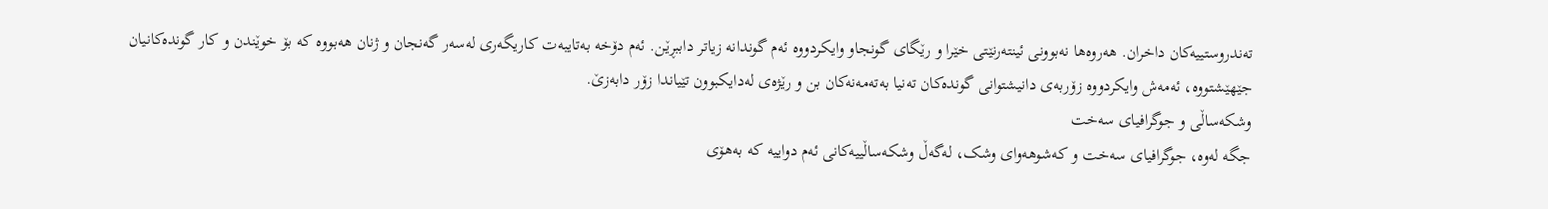تەندروستییەکان داخران. هەروەها نەبوونی ئینتەرنێتی خێرا و رێگای گونجاو وایکردووە ئەم گوندانە زیاتر داببڕێن. ئەم دۆخە بەتایبەت کاریگەری لەسەر گەنجان و ژنان هەبووە کە بۆ خوێندن و کار گوندەکانیان جێهێشتووە، ئەمەش وایکردووە زۆربەی دانیشتوانی گوندەکان تەنیا بەتەمەنەکان بن و رێژەی لەدایکبوون تێیاندا زۆر دابەزێ.
وشکەساڵی و جوگرافیای سەخت
جگە لەوە، جوگرافیای سەخت و کەشوهەوای وشک، لەگەڵ وشکەساڵییەکانی ئەم دواییە کە بەهۆی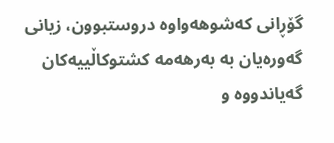گۆڕانی کەشوهەواوە دروستبوون، زیانی گەورەیان بە بەرهەمە کشتوکاڵییەکان گەیاندووە و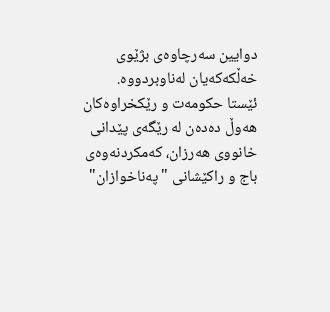دوایین سەرچاوەی بژێوی خەڵکەکەیان لەناوبردووە.
ئێستا حکومەت و رێکخراوەکان هەوڵ دەدەن لە رێگەی پێدانی خانووی هەرزان، کەمکردنەوەی باج و راکێشانی "پەناخوازان"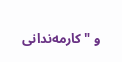و "کارمەندانی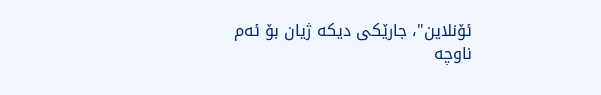ئۆنلاین"، جارێکی دیکە ژیان بۆ ئەم ناوچە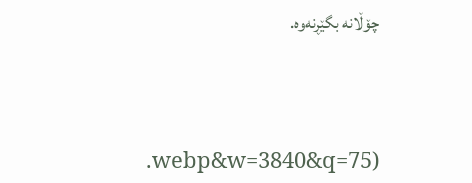چۆڵانە بگێڕنەوە.



.webp&w=3840&q=75)